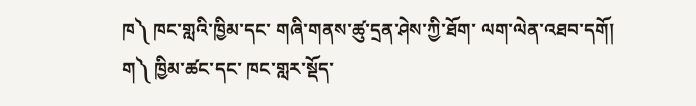ཁ༽ ཁང་གླའི་ཁྱིམ་དང་ གཞི་གནས་ཚུ་དྲན་ཤེས་ཀྱི་ཐོག་ ལག་ལེན་འཐབ་དགོ།
ག༽ ཁྱིམ་ཚང་དང་ ཁང་གླར་སྡོད་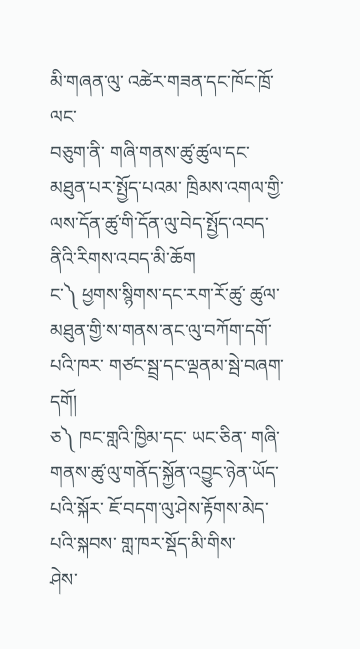མི་གཞན་ལུ་ འཚེར་གཟན་དང་ཁོང་ཁྲོ་ལང་
བཅུག་ནི་ གཞི་གནས་ཚུ་ཚུལ་དང་མཐུན་པར་སྤྱོད་པའམ་ ཁྲིམས་འགལ་གྱི་
ལས་དོན་ཚུ་གི་དོན་ལུ་བེད་སྤྱོད་འབད་ནིའི་རིགས་འབད་མི་ཆོག
ང་༽ ཕྱགས་སྙིགས་དང་རག་རོ་ཚུ་ ཚུལ་མཐུན་གྱི་ས་གནས་ནང་ལུ་བཀོག་དགོ་
པའི་ཁར་ གཙང་སྦྲ་དང་ལྡནམ་སྦེ་བཞག་དགོ།
ཅ༽ ཁང་གླའི་ཁྱིམ་དང་ ཡང་ཅིན་ གཞི་གནས་ཚུ་ལུ་གནོད་སྐྱོན་འབྱུང་ཉེན་ཡོད་
པའི་སྐོར་ ཇོ་བདག་ལུ་ཤེས་རྟོགས་མེད་པའི་སྐབས་ གླ་ཁར་སྡོད་མི་གིས་
ཤེས་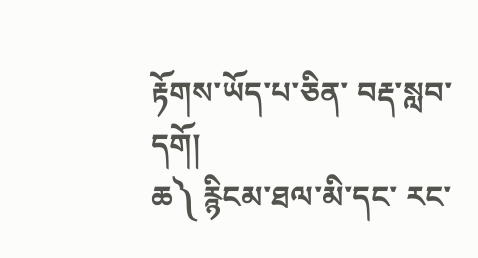རྟོགས་ཡོད་པ་ཅིན་ བརྡ་སླབ་དགོ།
ཆ༽ རྙིངམ་ཐལ་མི་དང་ རང་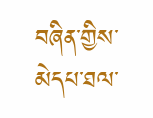བཞིན་གྱིས་མེདཔ་ཐལ་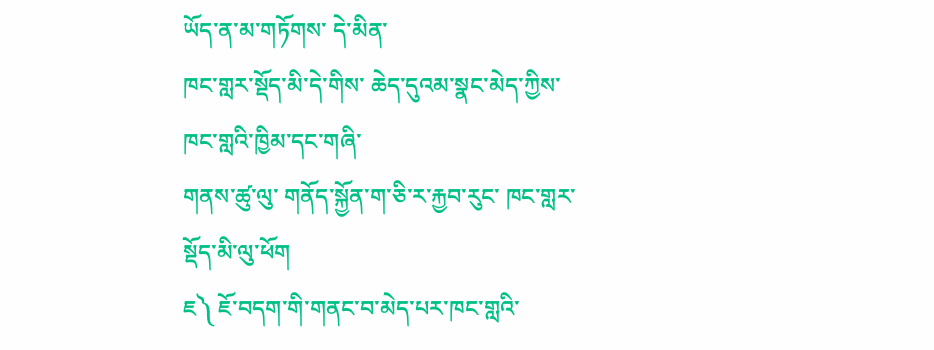ཡོད་ན་མ་གཏོགས་ དེ་མིན་
ཁང་གླར་སྡོད་མི་དེ་གིས་ ཆེད་དུའམ་སྣང་མེད་ཀྱིས་ ཁང་གླའི་ཁྱིམ་དང་གཞི་
གནས་ཚུ་ལུ་ གནོད་སྐྱོན་ག་ཅི་ར་རྐྱབ་རུང་ ཁང་གླར་སྡོད་མི་ལུ་ཕོག
ཇ༽ ཇོ་བདག་གི་གནང་བ་མེད་པར་ཁང་གླའི་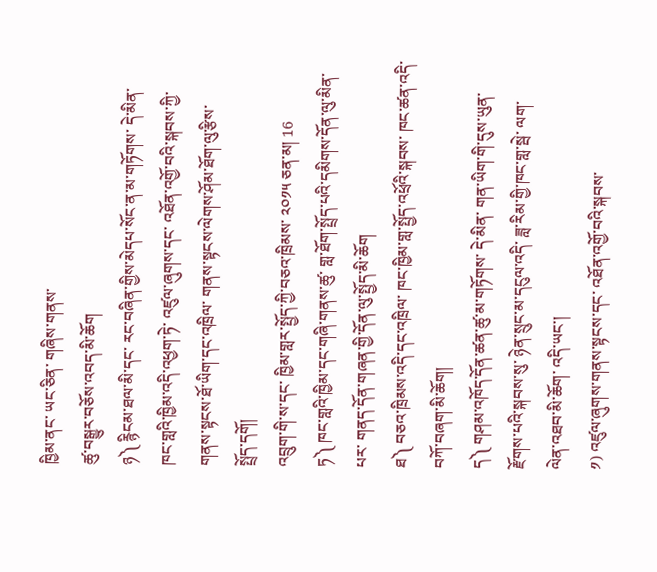ཁྱིམ་ནང་ ཡང་ཅིན་ གཞིས་གནས་
ཚུ་བསྒྱུར་བཅོས་འབད་མི་ཆོག
ཉ༽ རྙིངམ་ཐལ་མི་དང་ རང་བཞིན་གྱིས་མེདཔ་སོང་ན་མ་གཏོགས་ དེ་མིན་
ཁང་གླའི་ཁྱིམ་འདི་འཕྱག་ཏེ་ འཛུལ་ཞུགས་དང་ འཐོན་འགྱོ་བའི་སྐབས་ཀྱི་
གནས་སྟངས་ཐོ་ཡིག་དང་འཁྲིལ་ གནས་སྟངས་ལེགས་ཤོམ་ཐོག་ལུ་རྩིས་
སྤྲོད་དགོ།
འབྲུག་གི་ས་དང་ ཁྱིམ་གླར་སྤྱོད་ཀྱི་བཅའ་ཁྲིམས་ ༢༠༡༥ ཅན་མ། 16
ཏ༽ ཁང་གླའི་ཁྱིམ་དང་གཞི་གནས་ཚུ་ གླ་ཐོག་སྤྲོད་པའི་དམིགས་དོན་ལུ་མིན་
པར་ གནད་དོན་གཞན་གྱི་དོན་ལུ་སྤྱོད་མི་ཆོག
ཐ༽ བཅའ་ཁྲིམས་འདི་དང་འཁྲིལ་ ཁང་ཁྱིམ་གླ་སྤྱོད་འཕྲོའི་སྐབས་ ཁང་ཚན་འདི་
བཀོ་བཞག་མི་ཆོག།
ད༽ གཤམ་འཁོད་དོན་ཚན་ཚུ་མ་གཏོགས་ དེ་མིན་ གན་ཡིག་གི་དུས་ཡུན་
རྫོགས་པའི་སྐབས་སུ་ ཉེན་སྲུང་མ་དངུལ་འདི་ ཟླ་རིམ་གྱི་ཁང་གླ་སྦེ་ ལག་
ལེན་འཐབ་མི་ཆོག་ འདི་ཡང་།
༡) འཛུལ་ཞུགས་གནས་སྟངས་དང་ འཐོན་འགྱོ་བའི་སྐབས་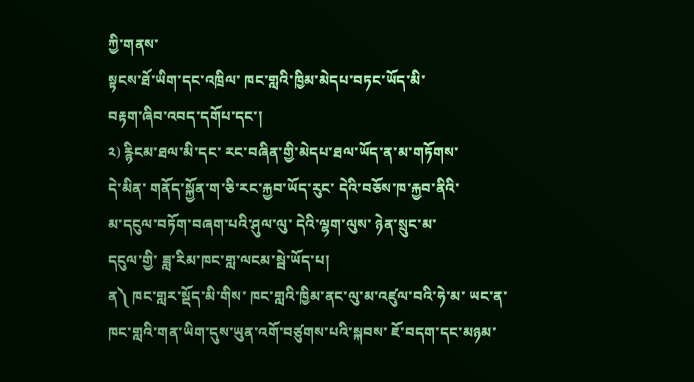ཀྱི་གནས་
སྟངས་ཐོ་ཡིག་དང་འཁྲིལ་ ཁང་གླའི་ཁྱིམ་མེདཔ་བཏང་ཡོད་མི་
བརྟག་ཞིབ་འབད་དགོཔ་དང་།
༢) རྙིངམ་ཐལ་མི་དང་ རང་བཞིན་གྱི་མེདཔ་ཐལ་ཡོད་ན་མ་གཏོགས་
དེ་མིན་ གནོད་སྐྱོན་ག་ཅི་རང་རྐྱབ་ཡོད་རུང་ དེའི་བཅོས་ཁ་རྐྱབ་ནིའི་
མ་དངུལ་བཏོག་བཞག་པའི་ཤུལ་ལུ་ དེའི་ལྷག་ལུས་ ཉེན་སྲུང་མ་
དངུལ་གྱི་ ཟླ་རིམ་ཁང་གླ་ལངམ་སྦེ་ཡོད་པ།
ན༽ ཁང་གླར་སྡོད་མི་གིས་ ཁང་གླའི་ཁྱིམ་ནང་ལུ་མ་འཛུལ་བའི་ཧེ་མ་ ཡང་ན་
ཁང་གླའི་གན་ཡིག་དུས་ཡུན་འགོ་བཙུགས་པའི་སྐབས་ ཇོ་བདག་དང་མཉམ་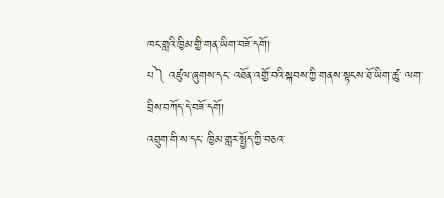ཁང་གླའི་ཁྱིམ་གྱི་གན་ཡིག་བཟོ་དགོ།
པ༽ འཛུལ་ཞུགས་དང་ འཐོན་འགྱོ་བའི་སྐབས་ཀྱི་གནས་སྟངས་ཐོ་ཡིག་ཚུ་ ལག་
བྲིས་བཀོད་དེ་བཟོ་དགོ།
འབྲུག་གི་ས་དང་ ཁྱིམ་གླར་སྤྱོད་ཀྱི་བཅའ་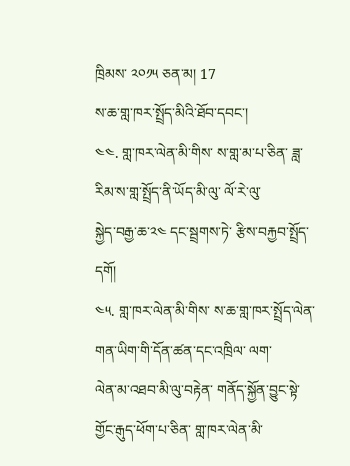ཁྲིམས་ ༢༠༡༥ ཅན་མ། 17
ས་ཆ་གླ་ཁར་སྤྲོད་མིའི་ཐོབ་དབང་།
༤༤. གླ་ཁར་ལེན་མི་གིས་ ས་གླ་མ་པ་ཅིན་ ཟླ་རིམ་ས་གླ་སྤྲོད་ནི་ཡོད་མི་ལུ་ ལོ་རེ་ལུ་
སྐྱེད་བརྒྱ་ཆ་༢༤ དང་སྦྲགས་ཏེ་ རྩིས་བརྐྱབ་སྤྲོད་དགོ།
༤༥. གླ་ཁར་ལེན་མི་གིས་ ས་ཆ་གླ་ཁར་སྤྲོད་ལེན་གན་ཡིག་གི་དོན་ཚན་དང་འཁྲིལ་ ལག་
ལེན་མ་འཐབ་མི་ལུ་བརྟེན་ གནོད་སྐྱོན་བྱུང་སྟེ་གྱོང་རྒུད་ཕོག་པ་ཅིན་ གླ་ཁར་ལེན་མི་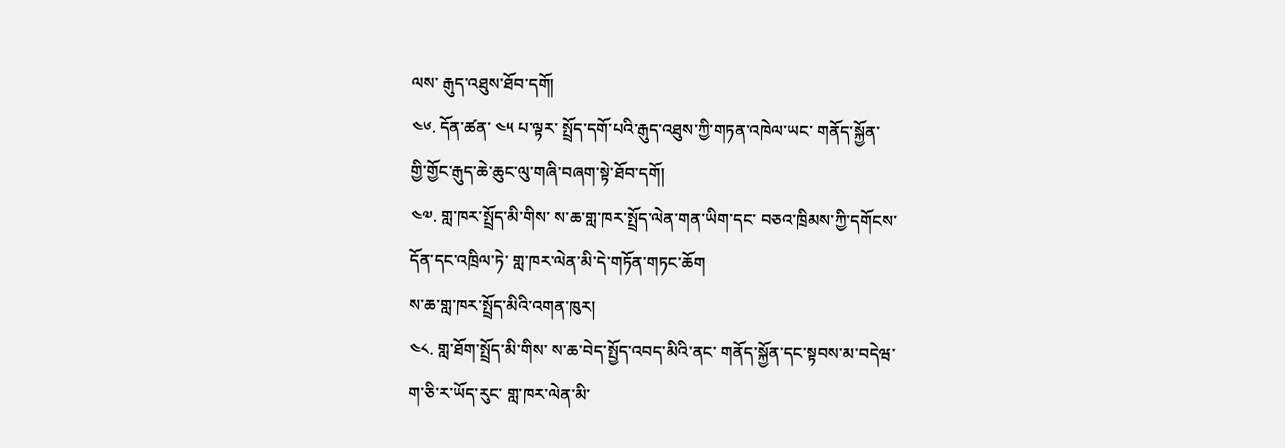ལས་ རྒུད་འཐུས་ཐོབ་དགོ།
༤༦. དོན་ཚན་ ༤༥ པ་ལྟར་ སྤྲོད་དགོ་པའི་རྒུད་འཐུས་ཀྱི་གཏན་འཁེལ་ཡང་ གནོད་སྐྱོན་
གྱི་གྱོང་རྒུད་ཆེ་ཆུང་ལུ་གཞི་བཞག་སྟེ་ཐོབ་དགོ།
༤༧. གླ་ཁར་སྤྲོད་མི་གིས་ ས་ཆ་གླ་ཁར་སྤྲོད་ལེན་གན་ཡིག་དང་ བཅའ་ཁྲིམས་ཀྱི་དགོངས་
དོན་དང་འཁྲིལ་ཏེ་ གླ་ཁར་ལེན་མི་དེ་གཏོན་གཏང་ཆོག
ས་ཆ་གླ་ཁར་སྤྲོད་མིའི་འགན་ཁུར།
༤༨. གླ་ཐོག་སྤྲོད་མི་གིས་ ས་ཆ་བེད་སྤྱོད་འབད་མིའི་ནང་ གནོད་སྐྱོན་དང་སྟབས་མ་བདེཝ་
ག་ཅི་ར་ཡོད་རུང་ གླ་ཁར་ལེན་མི་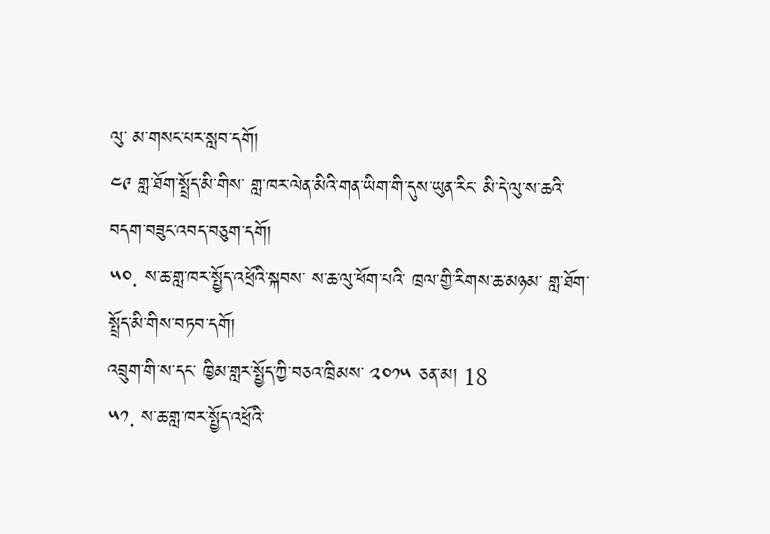ལུ་ མ་གསང་པར་སླབ་དགོ།
༤༩ གླ་ཐོག་སྤྲོད་མི་གིས་ གླ་ཁར་ལེན་མིའི་གན་ཡིག་གི་དུས་ཡུན་རིང་ མི་དེ་ལུ་ས་ཆའི་
བདག་བཟུང་འབད་བཅུག་དགོ།
༥༠. ས་ཆ་གླ་ཁར་སྤྱོད་འཕྲོའི་སྐབས་ ས་ཆ་ལུ་ཕོག་པའི་ ཁྲལ་གྱི་རིགས་ཆ་མཉམ་ གླ་ཐོག་
སྤྲོད་མི་གིས་བཏབ་དགོ།
འབྲུག་གི་ས་དང་ ཁྱིམ་གླར་སྤྱོད་ཀྱི་བཅའ་ཁྲིམས་ ༢༠༡༥ ཅན་མ། 18
༥༡. ས་ཆ་གླ་ཁར་སྤྱོད་འཕྲོའི་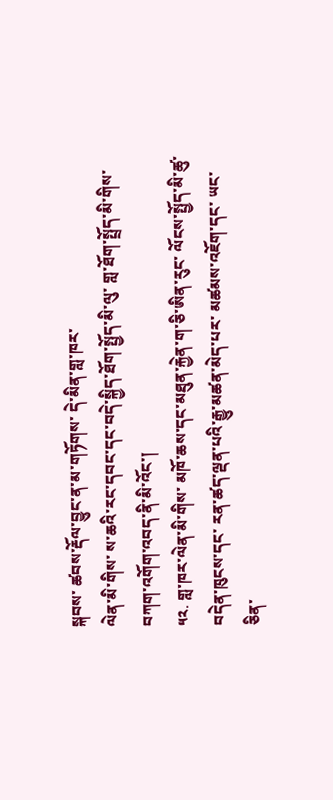སྐབས་ ཚབས་རྡོལ་བྱུང་ན་མ་གཏོགས་ དེ་མིན་གླ་ཁར་
ལེན་མི་གིས་ ས་ཆའི་རང་དབང་དང་བདེ་སྐྱིད་ཐོག་སྤྱོད་མི་ལུ་ གླ་ཐོག་སྤྲོད་མི་གིས་
བཀག་འགོག་འབད་ནི་མི་འོང་།
༥༢. གླ་ཁར་ལེན་མི་གིས་ མཁོ་ཆས་དང་མཐུན་རྐྱེན་ག་ཅི་ཨིན་རུང་ ལོངས་སྤྱོད་མི་ཚུ་
བདེན་ཁུངས་དང་ རན་ཚད་ལྡན་པའི་རྒྱུ་མཚན་མེད་པར་ མཚམས་འཇོག་དང་ ཡང་
ཅིན་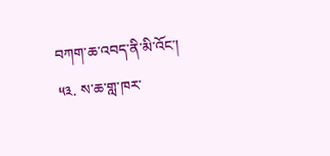བཀག་ཆ་འབད་ནི་མི་འོང་།
༥༣. ས་ཆ་གླ་ཁར་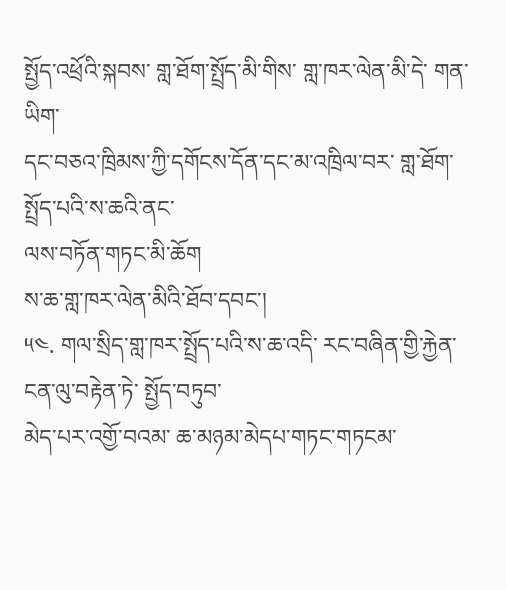སྤྱོད་འཕྲོའི་སྐབས་ གླ་ཐོག་སྤྲོད་མི་གིས་ གླ་ཁར་ལེན་མི་དེ་ གན་ཡིག་
དང་བཅའ་ཁྲིམས་ཀྱི་དགོངས་དོན་དང་མ་འཁྲིལ་བར་ གླ་ཐོག་སྤྲོད་པའི་ས་ཆའི་ནང་
ལས་བཏོན་གཏང་མི་ཆོག
ས་ཆ་གླ་ཁར་ལེན་མིའི་ཐོབ་དབང་།
༥༤. གལ་སྲིད་གླ་ཁར་སྤྲོད་པའི་ས་ཆ་འདི་ རང་བཞིན་གྱི་རྐྱེན་ངན་ལུ་བརྟེན་ཏེ་ སྤྱོད་བཏུབ་
མེད་པར་འགྱོ་བའམ་ ཆ་མཉམ་མེདཔ་གཏང་གཏངམ་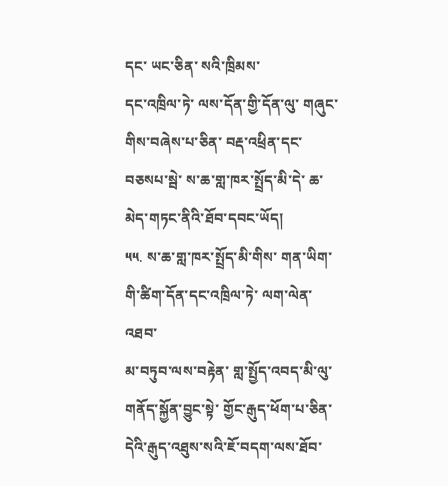དང་ ཡང་ཅིན་ སའི་ཁྲིམས་
དང་འཁྲིལ་ཏེ་ ལས་དོན་གྱི་དོན་ལུ་ གཞུང་གིས་བཞེས་པ་ཅིན་ བརྡ་འཕྲིན་དང་
བཅསཔ་སྦེ་ ས་ཆ་གླ་ཁར་སྤྲོད་མི་དེ་ ཆ་མེད་གཏང་ནིའི་ཐོབ་དབང་ཡོད།
༥༥. ས་ཆ་གླ་ཁར་སྤྲོད་མི་གིས་ གན་ཡིག་གི་ཚིག་དོན་དང་འཁྲིལ་ཏེ་ ལག་ལེན་འཐབ་
མ་བཏུབ་ལས་བརྟེན་ གླ་སྤྱོད་འབད་མི་ལུ་གནོད་སྐྱོན་བྱུང་སྟེ་ གྱོང་རྒུད་ཕོག་པ་ཅིན་
དེའི་རྒུད་འཐུས་སའི་ཇོ་བདག་ལས་ཐོབ་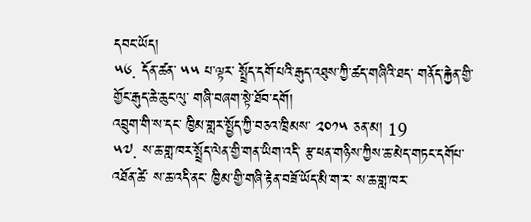དབང་ཡོད།
༥༦. དོན་ཚན་ ༥༥ པ་ལྟར་ སྤྲོད་དགོ་པའི་རྒུད་འཐུས་ཀྱི་ཚད་གཞིའི་ཐད་ གནོད་རྐྱེན་གྱི་
གྱོང་རྒུད་ཆེ་ཆུང་ལུ་ གཞི་བཞག་སྟེ་ཐོབ་དགོ།
འབྲུག་གི་ས་དང་ ཁྱིམ་གླར་སྤྱོད་ཀྱི་བཅའ་ཁྲིམས་ ༢༠༡༥ ཅན་མ། 19
༥༧. ས་ཆ་གླ་ཁར་སྤྲོད་ལེན་གྱི་གན་ཡིག་འདི་ རྩ་ཕན་གཉིས་ཀྱིས་ཆ་མེད་གཏང་དགོཔ་
འཐོན་ཚེ་ ས་ཆ་འདི་ནང་ ཁྱིམ་གྱི་གཞི་རྟེན་བཟོ་ཡོད་མི་ག་ར་ ས་ཆ་གླ་ཁར་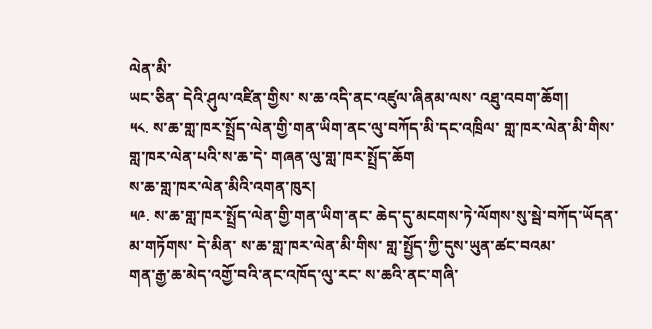ལེན་མི་
ཡང་ཅིན་ དེའི་ཤུལ་འཛིན་གྱིས་ ས་ཆ་འདི་ནང་འཛུལ་ཞིནམ་ལས་ འཐུ་འབག་ཆོག།
༥༨. ས་ཆ་གླ་ཁར་སྤྲོད་ལེན་གྱི་གན་ཡིག་ནང་ལུ་བཀོད་མི་དང་འཁྲིལ་ གླ་ཁར་ལེན་མི་གིས་
གླ་ཁར་ལེན་པའི་ས་ཆ་དེ་ གཞན་ལུ་གླ་ཁར་སྤྲོད་ཆོག
ས་ཆ་གླ་ཁར་ལེན་མིའི་འགན་ཁུར།
༥༩. ས་ཆ་གླ་ཁར་སྤྲོད་ལེན་གྱི་གན་ཡིག་ནང་ ཆེད་དུ་མངགས་ཏེ་ལོགས་སུ་སྦེ་བཀོད་ཡོདན་
མ་གཏོགས་ དེ་མིན་ ས་ཆ་གླ་ཁར་ལེན་མི་གིས་ གླ་སྤྱོད་ཀྱི་དུས་ཡུན་ཚང་བའམ་
གན་རྒྱ་ཆ་མེད་འགྱོ་བའི་ནང་འཁོད་ལུ་རང་ ས་ཆའི་ནང་གཞི་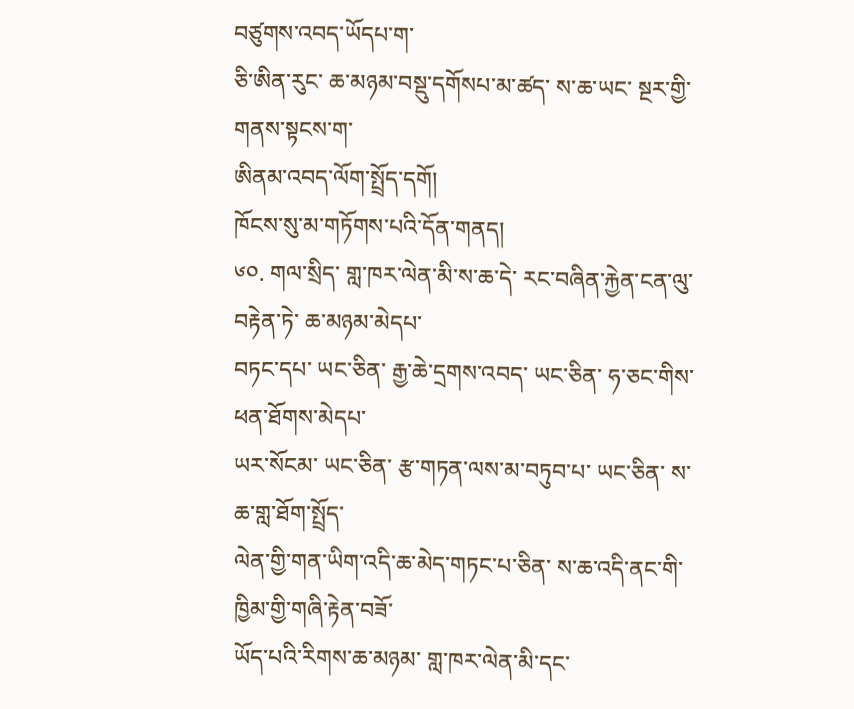བཙུགས་འབད་ཡོདཔ་ག་
ཅི་ཨིན་རུང་ ཆ་མཉམ་བསྡུ་དགོསཔ་མ་ཚད་ ས་ཆ་ཡང་ སྔར་གྱི་གནས་སྟངས་ག་
ཨིནམ་འབད་ལོག་སྤྲོད་དགོ།
ཁོངས་སུ་མ་གཏོགས་པའི་དོན་གནད།
༦༠. གལ་སྲིད་ གླ་ཁར་ལེན་མི་ས་ཆ་དེ་ རང་བཞིན་རྐྱེན་ངན་ལུ་བརྟེན་ཏེ་ ཆ་མཉམ་མེདཔ་
བཏང་དཔ་ ཡང་ཅིན་ རྒྱ་ཆེ་དྲགས་འབད་ ཡང་ཅིན་ ཧ་ཅང་གིས་ཕན་ཐོགས་མེདཔ་
ཡར་སོངམ་ ཡང་ཅིན་ རྩ་གཏན་ལས་མ་བཏུབ་པ་ ཡང་ཅིན་ ས་ཆ་གླ་ཐོག་སྤྲོད་
ལེན་གྱི་གན་ཡིག་འདི་ཆ་མེད་གཏང་པ་ཅིན་ ས་ཆ་འདི་ནང་གི་ ཁྱིམ་གྱི་གཞི་རྟེན་བཟོ་
ཡོད་པའི་རིགས་ཆ་མཉམ་ གླ་ཁར་ལེན་མི་དང་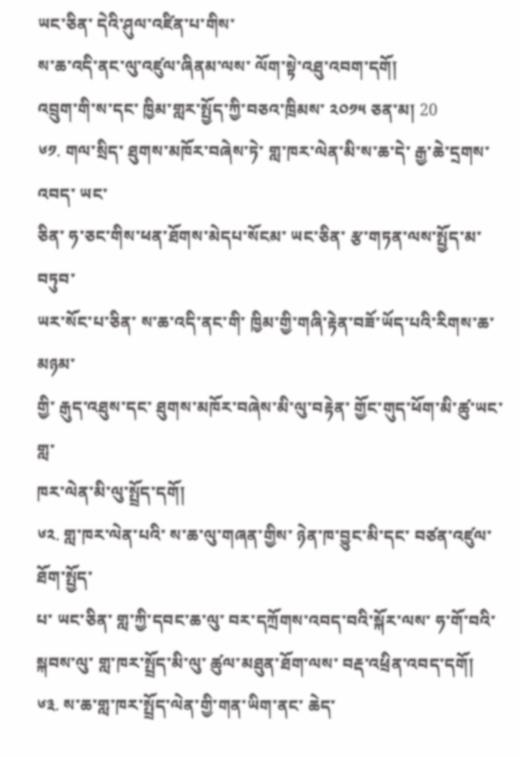ཡང་ཅིན་ དེའི་ཤུལ་འཛིན་པ་གིས་
ས་ཆ་འདི་ནང་ལུ་འཛུལ་ཞིནམ་ལས་ ལོག་སྟེ་འཐུ་འབག་དགོ།
འབྲུག་གི་ས་དང་ ཁྱིམ་གླར་སྤྱོད་ཀྱི་བཅའ་ཁྲིམས་ ༢༠༡༥ ཅན་མ། 20
༦༡. གལ་སྲིད་ ཐུགས་མཁོར་བཞེས་ཏེ་ གླ་ཁར་ལེན་མི་ས་ཆ་དེ་ རྒྱ་ཆེ་དྲགས་འབད་ ཡང་
ཅིན་ ཧ་ཅང་གིས་ཕན་ཐོགས་མེདཔ་སོངམ་ ཡང་ཅིན་ རྩ་གཏན་ལས་སྤྱོད་མ་བཏུབ་
ཡར་སོང་པ་ཅིན་ ས་ཆ་འདི་ནང་གི་ ཁྱིམ་གྱི་གཞི་རྟེན་བཟོ་ཡོད་པའི་རིགས་ཆ་མཉམ་
གྱི་ རྒུད་འཐུས་དང་ ཐུགས་མཁོར་བཞེས་མི་ལུ་བརྟེན་ གྱོང་གུད་ཕོག་མི་ཚུ་ཡང་ གླ་
ཁར་ལེན་མི་ལུ་སྤྲོད་དགོ།
༦༢. གླ་ཁར་ལེན་པའི་ ས་ཆ་ལུ་གཞན་གྱིས་ ཉེན་ཁ་བྱུང་མི་དང་ བཙན་འཛུལ་ཐོག་སྤྱོད་
པ་ ཡང་ཅིན་ གླ་ཀྱི་དབང་ཆ་ལུ་ བར་དཀྲོགས་འབད་བའི་སྐོར་ལས་ ཧ་གོ་བའི་
སྐབས་ལུ་ གླ་ཁར་སྤྲོད་མི་ལུ་ ཚུལ་མཐུན་ཐོག་ལས་ བརྡ་འཕྲིན་འབད་དགོ།
༦༣. ས་ཆ་གླ་ཁར་སྤྲོད་ལེན་གྱི་གན་ཡིག་ནང་ ཆེད་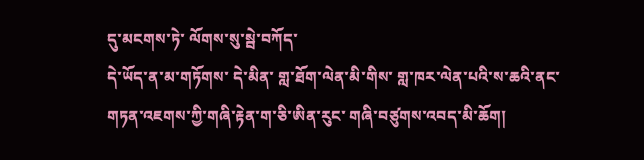དུ་མངགས་ཏེ་ ལོགས་སུ་སྦེ་བཀོད་
དེ་ཡོད་ན་མ་གཏོགས་ དེ་མིན་ གླ་ཐོག་ལེན་མི་གིས་ གླ་ཁར་ལེན་པའི་ས་ཆའི་ནང་
གཏན་འཇགས་ཀྱི་གཞི་རྟེན་ག་ཅི་ཨིན་རུང་ གཞི་བཙུགས་འབད་མི་ཆོག།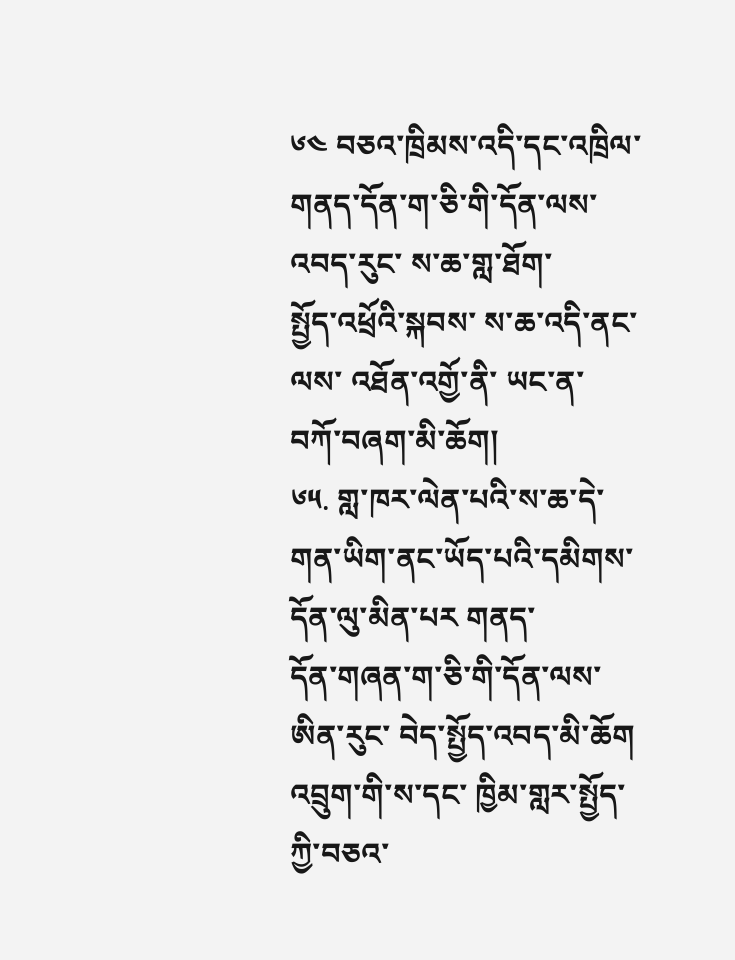༦༤ བཅའ་ཁྲིམས་འདི་དང་འཁྲིལ་ གནད་དོན་ག་ཅི་གི་དོན་ལས་འབད་རུང་ ས་ཆ་གླ་ཐོག་
སྤྱོད་འཕྲོའི་སྐབས་ ས་ཆ་འདི་ནང་ལས་ འཐོན་འགྱོ་ནི་ ཡང་ན་ བཀོ་བཞག་མི་ཆོག།
༦༥. གླ་ཁར་ལེན་པའི་ས་ཆ་དེ་ གན་ཡིག་ནང་ཡོད་པའི་དམིགས་དོན་ལུ་མིན་པར གནད་
དོན་གཞན་ག་ཅི་གི་དོན་ལས་ཨིན་རུང་ བེད་སྤྱོད་འབད་མི་ཆོག
འབྲུག་གི་ས་དང་ ཁྱིམ་གླར་སྤྱོད་ཀྱི་བཅའ་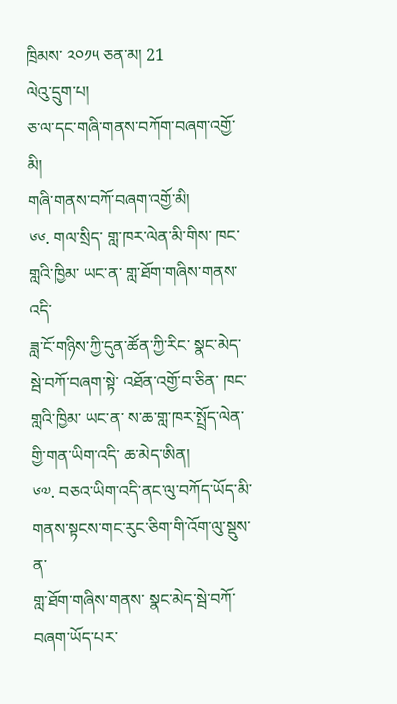ཁྲིམས་ ༢༠༡༥ ཅན་མ། 21
ལེའུ་དྲུག་པ།
ཅ་ལ་དང་གཞི་གནས་བཀོག་བཞག་འགྱོ་མི།
གཞི་གནས་བཀོ་བཞག་འགྱོ་མི།
༦༦. གལ་སྲིད་ གླ་ཁར་ལེན་མི་གིས་ ཁང་གླའི་ཁྱིམ་ ཡང་ན་ གླ་ཐོག་གཞིས་གནས་འདི་
ཟླ་ངོ་གཉིས་ཀྱི་དུན་ཚོན་ཀྱི་རིང་ སྣང་མེད་སྦེ་བཀོ་བཞག་སྟེ་ འཐོན་འགྱོ་བ་ཅིན་ ཁང་
གླའི་ཁྱིམ་ ཡང་ན་ ས་ཆ་གླ་ཁར་སྤྲོད་ལེན་གྱི་གན་ཡིག་འདི་ ཆ་མེད་ཨིན།
༦༧. བཅའ་ཡིག་འདི་ནང་ལུ་བཀོད་ཡོད་མི་ གནས་སྟངས་གང་རུང་ཅིག་གི་འོག་ལུ་སྡུས་ན་
གླ་ཐོག་གཞིས་གནས་ སྣང་མེད་སྦེ་བཀོ་བཞག་ཡོད་པར་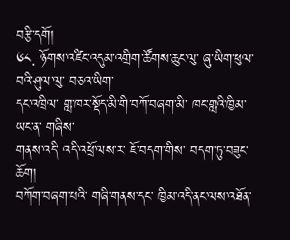བརྩི་དགོ།
༦༨. ཉོགས་འཛིང་འདུམ་འགྲིག་ཚོགས་ཆུང་ལུ་ ཞུ་ཡིག་ཕུལ་བའི་ཤུལ་ལུ་ བཅའ་ཡིག་
དང་འཁྲིལ་ གླ་ཁར་སྡོད་མི་གི་བཀོ་བཞག་མི་ ཁང་གླའི་ཁྱིམ་ ཡང་ན་ གཞིས་
གནས་འདི་ འདི་འཕྲོ་ལས་ར་ ཇོ་བདག་གིས་ བདག་ཏུ་བཟུང་ཆོག།
བཀོག་བཞག་པའི་ གཞི་གནས་དང་ ཁྱིམ་འདི་ནང་ལས་འཐོན་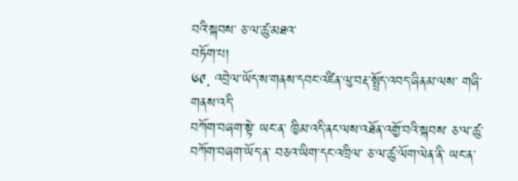བའི་སྐབས་ ཅ་ལ་ཚུ་མཐའ་
བཏོག་པ།
༦༩. འབྲེལ་ཡོད་ས་གནས་དབང་འཛིན་ལུ་བརྡ་སྤྲོད་འབད་ཞིནམ་ལས་ གཞི་གནས་འདི་
བཀོག་བཞག་སྟེ་ ཡང་ན་ ཁྱིམ་འདི་ནང་ལས་འཐོན་འགྱོ་བའི་སྐབས་ ཅ་ལ་ཚུ་
བཀོག་བཞག་ཡོད་ན་ བཅའ་ཡིག་དང་འཁྲིལ་ ཅ་ལ་ཚུ་ལོག་ལེན་ནི་ ཡང་ན་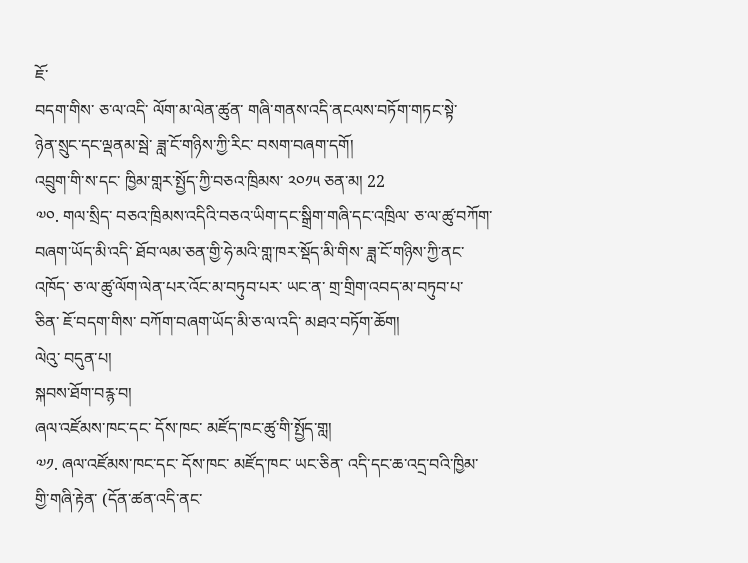ཇོ་
བདག་གིས་ ཅ་ལ་འདི་ ལོག་མ་ལེན་ཚུན་ གཞི་གནས་འདི་ནངལས་བཏོག་གཏང་སྟེ་
ཉེན་སྲུང་དང་ལྡནམ་སྦེ་ ཟླ་ངོ་གཉིས་ཀྱི་རིང་ བསག་བཞག་དགོ།
འབྲུག་གི་ས་དང་ ཁྱིམ་གླར་སྤྱོད་ཀྱི་བཅའ་ཁྲིམས་ ༢༠༡༥ ཅན་མ། 22
༧༠. གལ་སྲིད་ བཅའ་ཁྲིམས་འདིའི་བཅའ་ཡིག་དང་སྒྲིག་གཞི་དང་འཁྲིལ་ ཅ་ལ་ཚུ་བཀོག་
བཞག་ཡོད་མི་འདི་ ཐོབ་ལམ་ཅན་གྱི་ཧེ་མའི་གླ་ཁར་སྡོད་མི་གིས་ ཟླ་ངོ་གཉིས་ཀྱི་ནང་
འཁོད་ ཅ་ལ་ཚུ་ལོག་ལེན་པར་འོང་མ་བཏུབ་པར་ ཡང་ན་ གྲ་གྲིག་འབད་མ་བཏུབ་པ་
ཅིན་ ཇོ་བདག་གིས་ བཀོག་བཞག་ཡོད་མི་ཅ་ལ་འདི་ མཐའ་བཏོག་ཆོག།
ལེའུ་ བདུན་པ།
སྐབས་ཐོག་བརྙ་བ།
ཞལ་འཛོམས་ཁང་དང་ དོས་ཁང་ མཛོད་ཁང་ཚུ་གི་སྤྱོད་གླ།
༧༡. ཞལ་འཛོམས་ཁང་དང་ དོས་ཁང་ མཛོད་ཁང་ ཡང་ཅིན་ འདི་དང་ཆ་འདྲ་བའི་ཁྱིམ་
གྱི་གཞི་རྟེན་ (དོན་ཚན་འདི་ནང་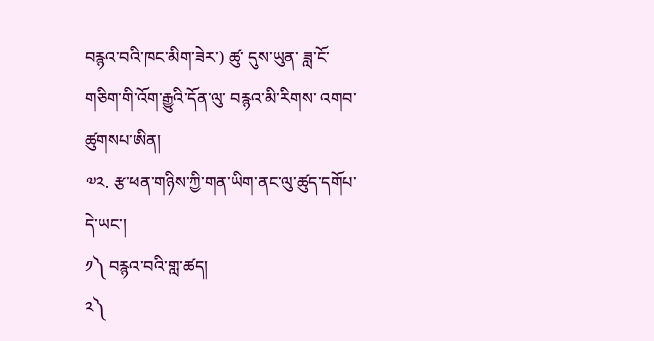བརྙའ་བའི་ཁང་མིག་ཟེར་) ཚུ་ དུས་ཡུན་ ཟླ་ངོ་
གཅིག་གི་འོག་རྒྱུའི་དོན་ལུ་ བརྙའ་མི་རིགས་ འགབ་ཚུགསཔ་ཨིན།
༧༢. རྩ་ཕན་གཉིས་ཀྱི་གན་ཡིག་ནང་ལུ་ཚུད་དགོཔ་དེ་ཡང་།
༡༽ བརྙའ་བའི་གླ་ཚད།
༢༽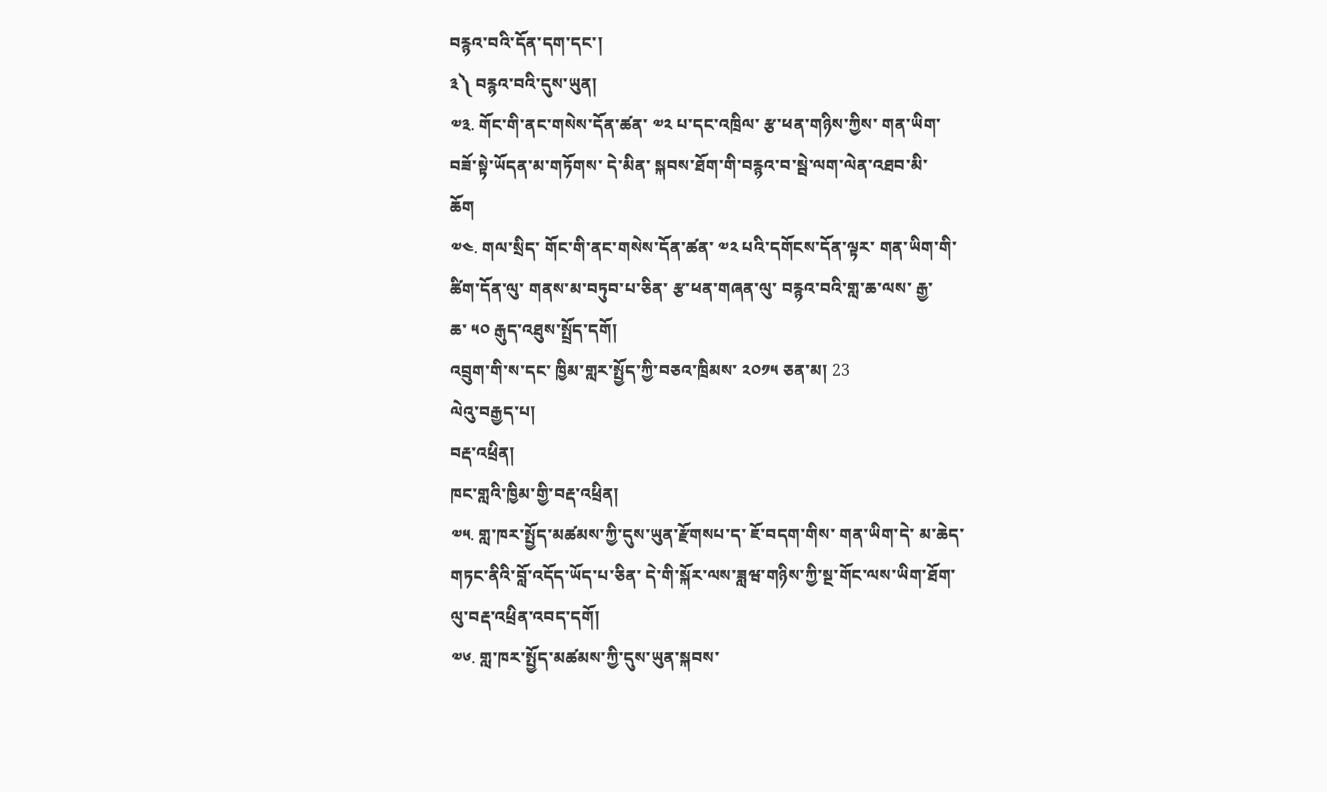བརྙའ་བའི་དོན་དག་དང་།
༣༽ བརྙའ་བའི་དུས་ཡུན།
༧༣. གོང་གི་ནང་གསེས་དོན་ཚན་ ༧༢ པ་དང་འཁྲིལ་ རྩ་ཕན་གཉིས་ཀྱིས་ གན་ཡིག་
བཟོ་སྟེ་ཡོདན་མ་གཏོགས་ དེ་མིན་ སྐབས་ཐོག་གི་བརྙའ་བ་སྦེ་ལག་ལེན་འཐབ་མི་
ཆོག
༧༤. གལ་སྲིད་ གོང་གི་ནང་གསེས་དོན་ཚན་ ༧༢ པའི་དགོངས་དོན་ལྟར་ གན་ཡིག་གི་
ཚིག་དོན་ལུ་ གནས་མ་བཏུབ་པ་ཅིན་ རྩ་ཕན་གཞན་ལུ་ བརྙའ་བའི་གླ་ཆ་ལས་ རྒྱ་
ཆ་ ༥༠ རྒུད་འཐུས་སྤྲོད་དགོ།
འབྲུག་གི་ས་དང་ ཁྱིམ་གླར་སྤྱོད་ཀྱི་བཅའ་ཁྲིམས་ ༢༠༡༥ ཅན་མ། 23
ལེའུ་བརྒྱད་པ།
བརྡ་འཕྲིན།
ཁང་གླའི་ཁྱིམ་གྱི་བརྡ་འཕྲིན།
༧༥. གླ་ཁར་སྤྱོད་མཚམས་ཀྱི་དུས་ཡུན་རྫོགསཔ་ད་ ཇོ་བདག་གིས་ གན་ཡིག་དེ་ མ་ཆེད་
གཏང་ནིའི་བློ་འདོད་ཡོད་པ་ཅིན་ དེ་གི་སྐོར་ལས་ཟླཝ་གཉིས་ཀྱི་སྔ་གོང་ལས་ཡིག་ཐོག་
ལུ་བརྡ་འཕྲིན་འབད་དགོ།
༧༦. གླ་ཁར་སྤྱོད་མཚམས་ཀྱི་དུས་ཡུན་སྐབས་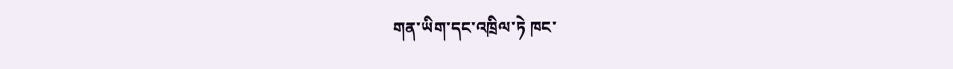གན་ཡིག་དང་འཁྲིལ་ཏེ ཁང་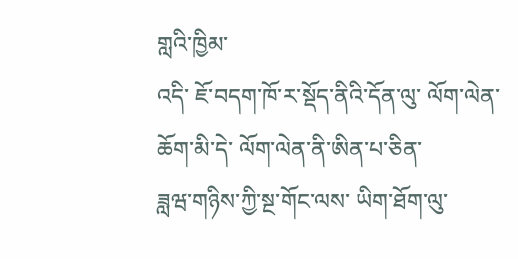གླའི་ཁྱིམ་
འདི་ ཇོ་བདག་ཁོ་ར་སྡོད་ནིའི་དོན་ལུ་ ལོག་ལེན་ཆོག་མི་དེ་ ལོག་ལེན་ནི་ཨིན་པ་ཅིན་
ཟླཝ་གཉིས་ཀྱི་སྔ་གོང་ལས་ ཡིག་ཐོག་ལུ་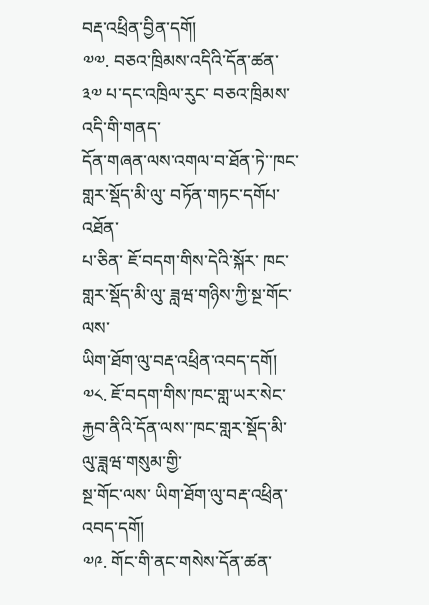བརྡ་འཕྲིན་བྱིན་དགོ།
༧༧. བཅའ་ཁྲིམས་འདིའི་དོན་ཚན་ ༣༧ པ་དང་འཁྲིལ་རུང་ བཅའ་ཁྲིམས་འདི་གི་གནད་
དོན་གཞན་ལས་འགལ་བ་ཐོན་ཏེ་་ཁང་གླར་སྡོད་མི་ལུ་ བཏོན་གཏང་དགོཔ་འཐོན་
པ་ཅིན་ ཇོ་བདག་གིས་དེའི་སྐོར་ ཁང་གླར་སྡོད་མི་ལུ་ ཟླཝ་གཉིས་ཀྱི་སྔ་གོང་ལས་
ཡིག་ཐོག་ལུ་བརྡ་འཕྲིན་འབད་དགོ།
༧༨. ཇོ་བདག་གིས་ཁང་གླ་ཡར་སེང་རྐྱབ་ནིའི་དོན་ལས་་ཁང་གླར་སྡོད་མི་ལུ་ཟླཝ་གསུམ་གྱི་
སྔ་གོང་ལས་ ཡིག་ཐོག་ལུ་བརྡ་འཕྲིན་འབད་དགོ།
༧༩. གོང་གི་ནང་གསེས་དོན་ཚན་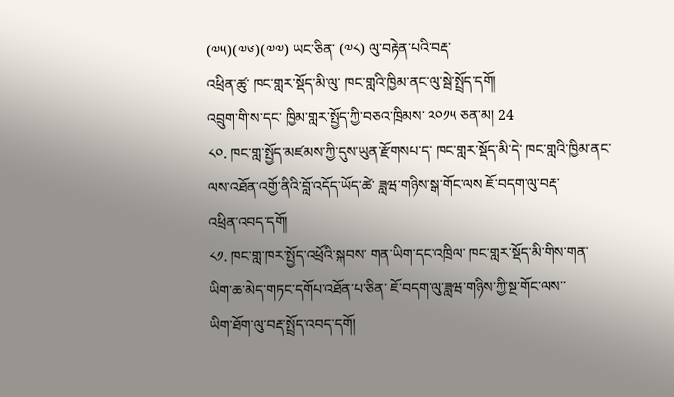(༧༥)(༧༦)(༧༧) ཡང་ཅིན་ (༧༨) ལུ་བརྟེན་པའི་བརྡ་
འཕྲིན་ཚུ་ ཁང་གླར་སྡོད་མི་ལུ་ ཁང་གླའི་ཁྱིམ་ནང་ལུ་སྦེ་སྤྲོད་དགོ།
འབྲུག་གི་ས་དང་ ཁྱིམ་གླར་སྤྱོད་ཀྱི་བཅའ་ཁྲིམས་ ༢༠༡༥ ཅན་མ། 24
༨༠. ཁང་གླ་སྤྱོད་མཛམས་ཀྱི་དུས་ཡུན་རྫོགསཔ་ད་ ཁང་གླར་སྡོད་མི་དེ་ ཁང་གླའི་ཁྱིམ་ནང་
ལས་འཐོན་འགྱོ་ནིའི་བློ་འདོད་ཡོད་ཚེ་ ཟླཝ་གཉིས་སྒ་གོང་ལས ཇོ་བདག་ལུ་བརྡ་
འཕྲིན་འབད་དགོ།
༨༡. ཁང་གླ་ཁར་སྤྱོད་འཕྲོའི་སྐབས་ གན་ཡིག་དང་འཁྲིལ་ ཁང་གླར་སྡོད་མི་གིས་གན་
ཡིག་ཆ་མེད་གཏང་དགོཔ་འཐོན་པ་ཅིན་ ཇོ་བདག་ལུ་ཟླཝ་གཉིས་ཀྱི་སྔ་གོང་ལས་་
ཡིག་ཐོག་ལུ་བརྡ་སྤྲོད་འབད་དགོ།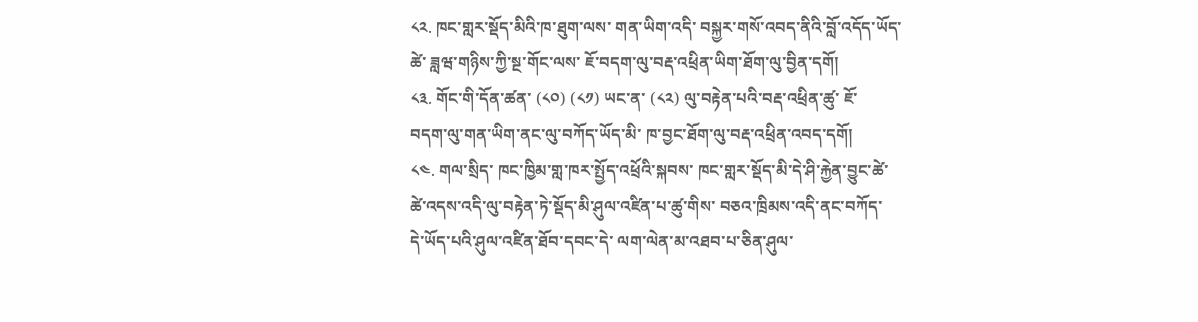༨༢. ཁང་གླར་སྡོད་མིའི་ཁ་ཐུག་ལས་ གན་ཡིག་འདི་ བསྐྱར་གསོ་འབད་ནིའི་བློ་འདོད་ཡོད་
ཚེ་ ཟླཝ་གཉིས་ཀྱི་སྔ་གོང་ལས་ ཇོ་བདག་ལུ་བརྡ་འཕྲིན་ཡིག་ཐོག་ལུ་བྱིན་དགོ།
༨༣. གོང་གི་དོན་ཚན་ (༨༠) (༨༡) ཡང་ན་ (༨༢) ལུ་བརྟེན་པའི་བརྡ་འཕྲིན་ཚུ་ ཇོ་
བདག་ལུ་གན་ཡིག་ནང་ལུ་བཀོད་ཡོད་མི་ ཁ་བྱང་ཐོག་ལུ་བརྡ་འཕྲིན་འབད་དགོ།
༨༤. གལ་སྲིད་ ཁང་ཁྱིམ་གླ་ཁར་སྤྱོད་འཕྲོའི་སྐབས་ ཁང་གླར་སྡོད་མི་དེ་ཤི་རྐྱེན་བྱུང་ཚེ་
ཚེ་འདས་འདི་ལུ་བརྟེན་ཏེ་སྡོད་མི་ཤུལ་འཛིན་པ་ཚུ་གིས་ བཅའ་ཁྲིམས་འདི་ནང་བཀོད་
དེ་ཡོད་པའི་ཤུལ་འཛིན་ཐོབ་དབང་དེ་ ལག་ལེན་མ་འཐབ་པ་ཅིན་ཤུལ་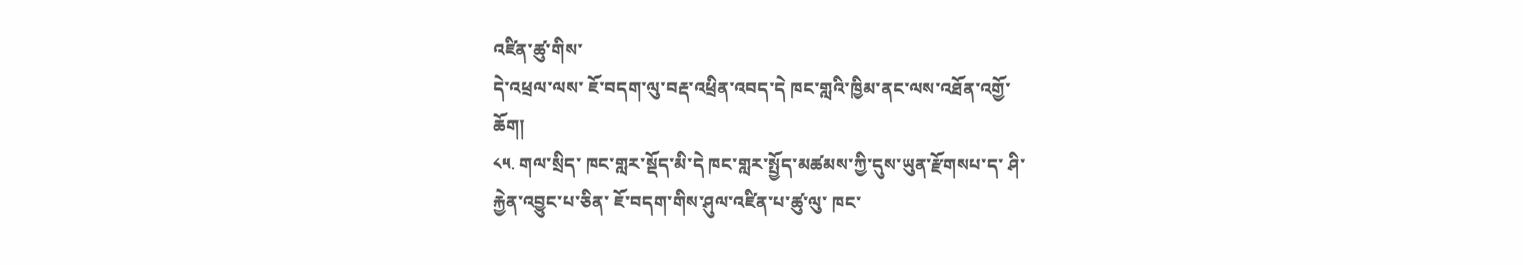འཛིན་ཚུ་གིས་
དེ་འཕྲལ་ལས་ ཇོ་བདག་ལུ་བརྡ་འཕྲིན་འབད་དེ ཁང་གླའི་ཁྱིམ་ནང་ལས་འཐོན་འགྱོ་
ཆོག།
༨༥. གལ་སྲིད་ ཁང་གླར་སྡོད་མི་དེ ཁང་གླར་སྤྱོད་མཚམས་ཀྱི་དུས་ཡུན་རྫོགསཔ་ད་ ཤི་
རྐྱེན་འབྱུང་པ་ཅིན་ ཇོ་བདག་གིས་ཤུལ་འཛིན་པ་ཚུ་ལུ་ ཁང་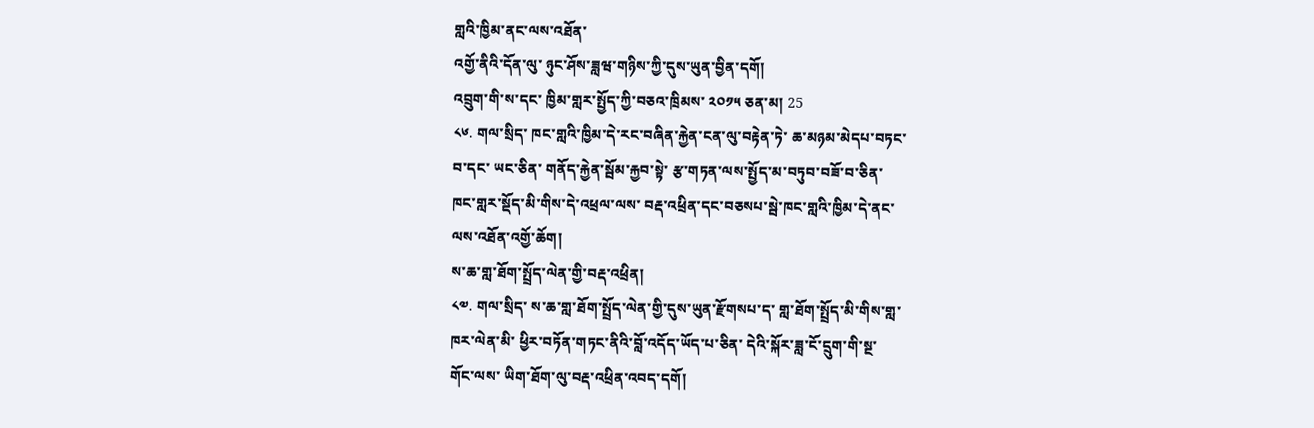གླའི་ཁྱིམ་ནང་ལས་འཐོན་
འགྱོ་ནིའི་དོན་ལུ་ ཉུང་ཤོས་ཟླཝ་གཉིས་ཀྱི་དུས་ཡུན་བྱིན་དགོ།
འབྲུག་གི་ས་དང་ ཁྱིམ་གླར་སྤྱོད་ཀྱི་བཅའ་ཁྲིམས་ ༢༠༡༥ ཅན་མ། 25
༨༦. གལ་སྲིད་ ཁང་གླའི་ཁྱིམ་དེ་རང་བཞིན་རྐྱེན་ངན་ལུ་བརྟེན་ཏེ་ ཆ་མཉམ་མེདཔ་བཏང་
བ་དང་ ཡང་ཅིན་ གནོད་རྐྱེན་སྦོམ་རྐྱབ་སྟེ་ རྩ་གཏན་ལས་སྤྱོད་མ་བཏུབ་བཟོ་བ་ཅིན་
ཁང་གླར་སྡོད་མི་གིས་དེ་འཕྲལ་ལས་ བརྡ་འཕྲིན་དང་བཅསཔ་སྦེ་ཁང་གླའི་ཁྱིམ་དེ་ནང་
ལས་འཐོན་འགྱོ་ཆོག།
ས་ཆ་གླ་ཐོག་སྤྲོད་ལེན་གྱི་བརྡ་འཕྲིན།
༨༧. གལ་སྲིད་ ས་ཆ་གླ་ཐོག་སྤྲོད་ལེན་གྱི་དུས་ཡུན་རྫོགསཔ་ད་ གླ་ཐོག་སྤྲོད་མི་གིས་གླ་
ཁར་ལེན་མི་ ཕྱིར་བཏོན་གཏང་ནིའི་བློ་འདོད་ཡོད་པ་ཅིན་ དེའི་སྐོར་ཟླ་ངོ་དྲུག་གི་སྔ་
གོང་ལས་ ཡིག་ཐོག་ལུ་བརྡ་འཕྲིན་འབད་དགོ།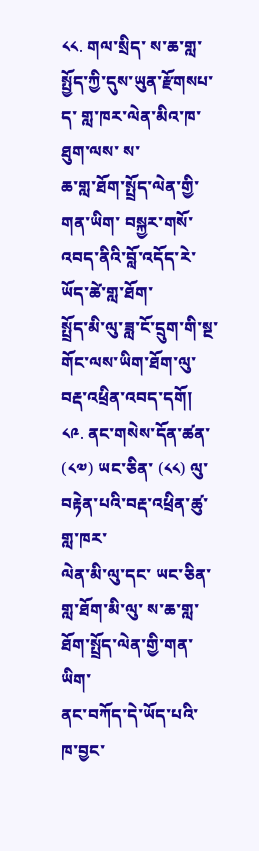༨༨. གལ་སྲིད་ ས་ཆ་གླ་སྤྱོད་ཀྱི་དུས་ཡུན་རྫོགསཔ་ད་ གླ་ཁར་ལེན་མིའ་ཁ་ཐུག་ལས་ ས་
ཆ་གླ་ཐོག་སྤྲོད་ལེན་གྱི་གན་ཡིག་ བསྐྱར་གསོ་འབད་ནིའི་བློ་འདོད་རེ་ཡོད་ཚེ་གླ་ཐོག་
སྤྲོད་མི་ལུ་ཟླ་ངོ་དྲུག་གི་སྔ་གོང་ལས་ཡིག་ཐོག་ལུ་བརྡ་འཕྲིན་འབད་དགོ།
༨༩. ནང་གསེས་དོན་ཚན་ (༨༧) ཡང་ཅིན་ (༨༨) ལུ་བརྟེན་པའི་བརྡ་འཕྲིན་ཚུ་ གླ་ཁར་
ལེན་མི་ལུ་དང་ ཡང་ཅིན་ གླ་ཐོག་མི་ལུ་ ས་ཆ་གླ་ཐོག་སྤྲོད་ལེན་གྱི་གན་ཡིག་
ནང་བཀོད་དེ་ཡོད་པའི་ ཁ་བྱང་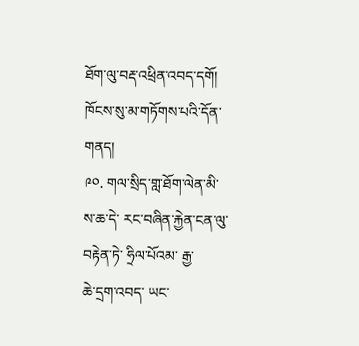ཐོག་ལུ་བརྡ་འཕྲིན་འབད་དགོ།
ཁོངས་སུ་མ་གཏོགས་པའི་དོན་གནད།
༩༠. གལ་སྲིད་གླ་ཐོག་ལེན་མི་ས་ཆ་དེ་ རང་བཞིན་རྐྱེན་ངན་ལུ་བརྟེན་ཏེ་ ཧྲིལ་པོའམ་ རྒྱ་
ཆེ་དྲག་འབད་ ཡང་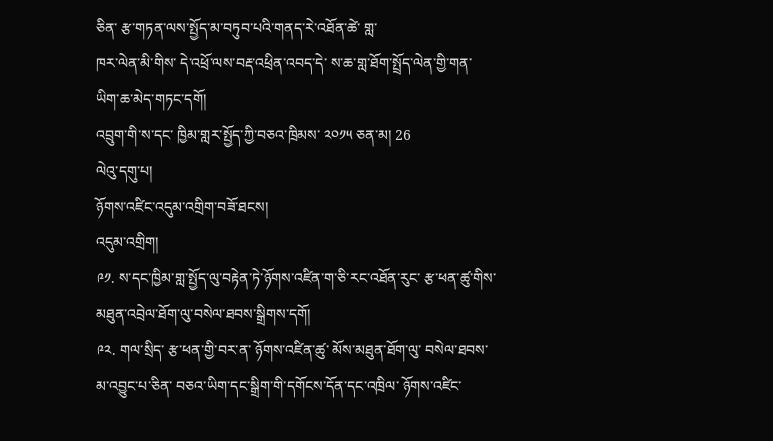ཅིན་ རྩ་གཏན་ལས་སྤྱོད་མ་བཏུབ་པའི་གནད་རེ་འཐོན་ཚེ་ གླ་
ཁར་ལེན་མི་གིས་ དེ་འཕྲོ་ལས་བརྡ་འཕྲིན་འབད་དེ་ ས་ཆ་གླ་ཐོག་སྤྲོད་ལེན་གྱི་གན་
ཡིག་ཆ་མེད་གཏང་དགོ།
འབྲུག་གི་ས་དང་ ཁྱིམ་གླར་སྤྱོད་ཀྱི་བཅའ་ཁྲིམས་ ༢༠༡༥ ཅན་མ། 26
ལེའུ་དགུ་པ།
ཉོགས་འཛིང་འདུམ་འགྲིག་བཟོ་ཐངས།
འདུམ་འགྲིག།
༩༡. ས་དང་ཁྱིམ་གླ་སྤྱོད་ལུ་བརྟེན་ཏེ་ཉོགས་འཛིན་ག་ཅི་རང་འཐོན་རུང་ རྩ་ཕན་ཚུ་གིས་
མཐུན་འབྲེལ་ཐོག་ལུ་བསེལ་ཐབས་སྒྲིགས་དགོ།
༩༢. གལ་སྲིད་ རྩ་ཕན་གྱི་བར་ན་ ཉོགས་འཛིན་ཚུ་ མོས་མཐུན་ཐོག་ལུ་ བསེལ་ཐབས་
མ་འབྱུང་པ་ཅིན་ བཅའ་ཡིག་དང་སྒྲིག་གི་དགོངས་དོན་དང་འཁྲིལ་ ཉོགས་འཛིང་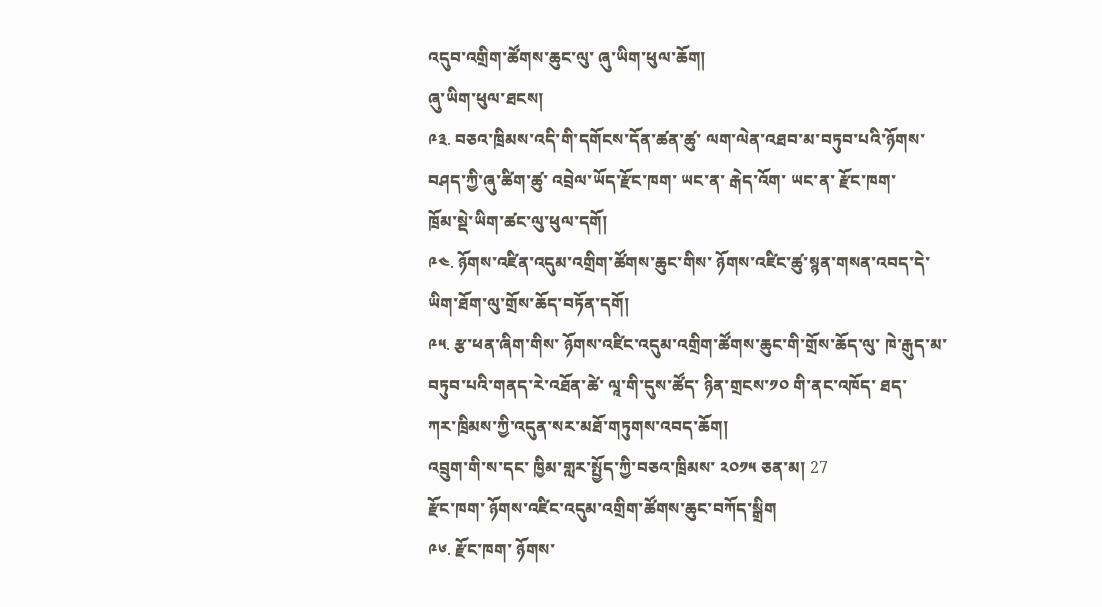འདུབ་འགྲིག་ཚོགས་ཆུང་ལུ་ ཞུ་ཡིག་ཕུལ་ཆོག།
ཞུ་ཡིག་ཕུལ་ཐངས།
༩༣. བཅའ་ཁྲིམས་འདི་གི་དགོངས་དོན་ཚན་ཚུ་ ལག་ལེན་འཐབ་མ་བཏུབ་པའི་ཉོགས་
བཤད་ཀྱི་ཞུ་ཚིག་ཚུ་ འབྲེལ་ཡོད་རྫོང་ཁག་ ཡང་ན་ རྒེད་འོག་ ཡང་ན་ རྫོང་ཁག་
ཁྲོམ་སྡེ་ཡིག་ཚང་ལུ་ཕུལ་དགོ།
༩༤. ཉོགས་འཛིན་འདུམ་འགྲིག་ཚོགས་ཆུང་གིས་ ཉོགས་འཛིང་ཚུ་སྙན་གསན་འབད་དེ་
ཡིག་ཐོག་ལུ་གྲོས་ཆོད་བཏོན་དགོ།
༩༥. རྩ་ཕན་ཞིག་གིས་ ཉོགས་འཛིང་འདུམ་འགྲིག་ཚོགས་ཆུང་གི་གྲོས་ཆོད་ལུ་ ཁེ་རྒུད་མ་
བཏུབ་པའི་གནད་རེ་འཐོན་ཚེ་ ལཱ་གི་དུས་ཚོད་ ཉིན་གྲངས་༡༠ གི་ནང་འཁོད་ ཐད་
ཀར་ཁྲིམས་ཀྱི་འདུན་སར་མཐོ་གཏུགས་འབད་ཆོག།
འབྲུག་གི་ས་དང་ ཁྱིམ་གླར་སྤྱོད་ཀྱི་བཅའ་ཁྲིམས་ ༢༠༡༥ ཅན་མ། 27
རྫོང་ཁག་ ཉོགས་འཛིང་འདུམ་འགྲིག་ཚོགས་ཆུང་བཀོད་སྒྲིག
༩༦. རྫོང་ཁག་ ཉོགས་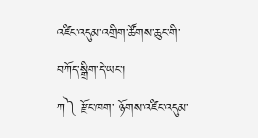འཛིང་འདུམ་འགྲིག་ཚོགས་ཆུང་གི་བཀོད་སྒྲིག་དེ་ཡང་།
ཀ༽ རྫོང་ཁག་ ཉོགས་འཛིང་འདུམ་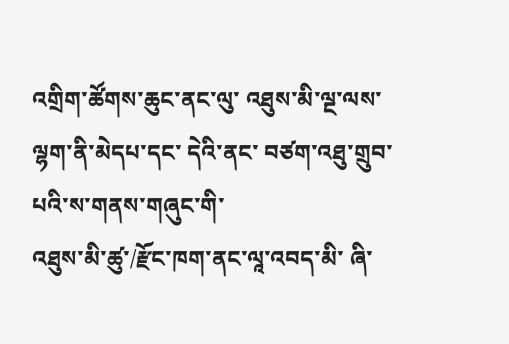འགྲིག་ཚོགས་ཆུང་ནང་ལུ་ འཐུས་མི་ལྔ་ལས་
ལྷག་ནི་མེདཔ་དང་ དེའི་ནང་ བཙག་འཐུ་གྲུབ་པའི་ས་གནས་གཞུང་གི་
འཐུས་མི་ཚུ་/རྫོང་ཁག་ནང་ལཱ་འབད་མི་ ཞི་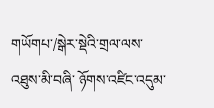གཡོགཔ་/སྒེར་སྡེའི་གྲལ་ལས་
འཐུས་མི་བཞི་ ཉོགས་འཛིང་འདུམ་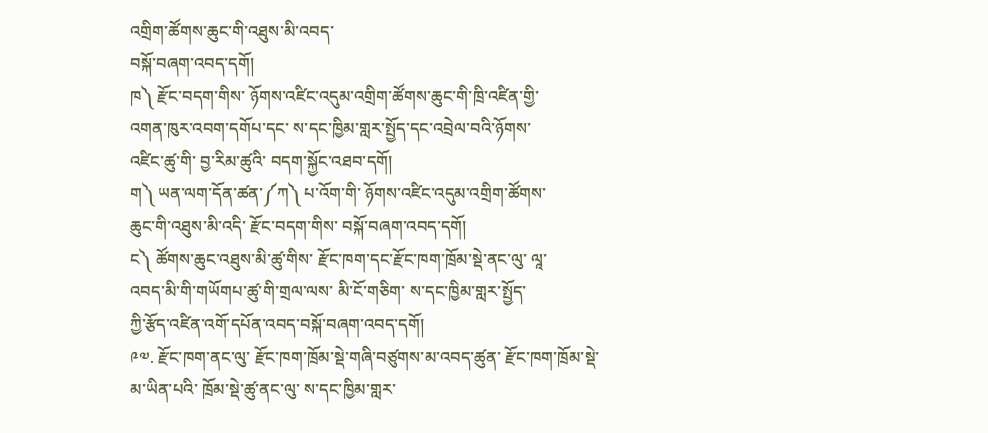འགྲིག་ཚོགས་ཆུང་གི་འཐུས་མི་འབད་
བསྐོ་བཞག་འབད་དགོ།
ཁ༽ རྫོང་བདག་གིས་ ཉོགས་འཛིང་འདུམ་འགྲིག་ཚོགས་ཆུང་གི་ཁྲི་འཛིན་གྱི་
འགན་ཁུར་འབག་དགོཔ་དང་ ས་དང་ཁྱིམ་གླར་སྤྱོད་དང་འབྲེལ་བའི་ཉོགས་
འཛིང་ཚུ་གི་ བྱ་རིམ་ཚུའི་ བདག་སྐྱོང་འཐབ་དགོ།
ག༽ ཡན་ལག་དོན་ཚན་༼ཀ༽ པ་འོག་གི་ ཉོགས་འཛིང་འདུམ་འགྲིག་ཚོགས་
ཆུང་གི་འཐུས་མི་འདི་ རྫོང་བདག་གིས་ བསྐོ་བཞག་འབད་དགོ།
ང༽ ཚོགས་ཆུང་འཐུས་མི་ཚུ་གིས་ རྫོང་ཁག་དང་རྫོང་ཁག་ཁྲོམ་སྡེ་ནང་ལུ་ ལཱ་
འབད་མི་གི་གཡོགཔ་ཚུ་གི་གྲལ་ལས་ མི་ངོ་གཅིག་ ས་དང་ཁྱིམ་གླར་སྤྱོད་
ཀྱི་རྩོད་འཛིན་འགོ་དཔོན་འབད་བསྐོ་བཞག་འབད་དགོ།
༩༧. རྫོང་ཁག་ནང་ལུ་ རྫོང་ཁག་ཁྲོམ་སྡེ་གཞི་བཙུགས་མ་འབད་ཚུན་ རྫོང་ཁག་ཁྲོམ་སྡེ་
མ་ཡིན་པའི་ ཁྲོམ་སྡེ་ཚུ་ནང་ལུ་ ས་དང་ཁྱིམ་གླར་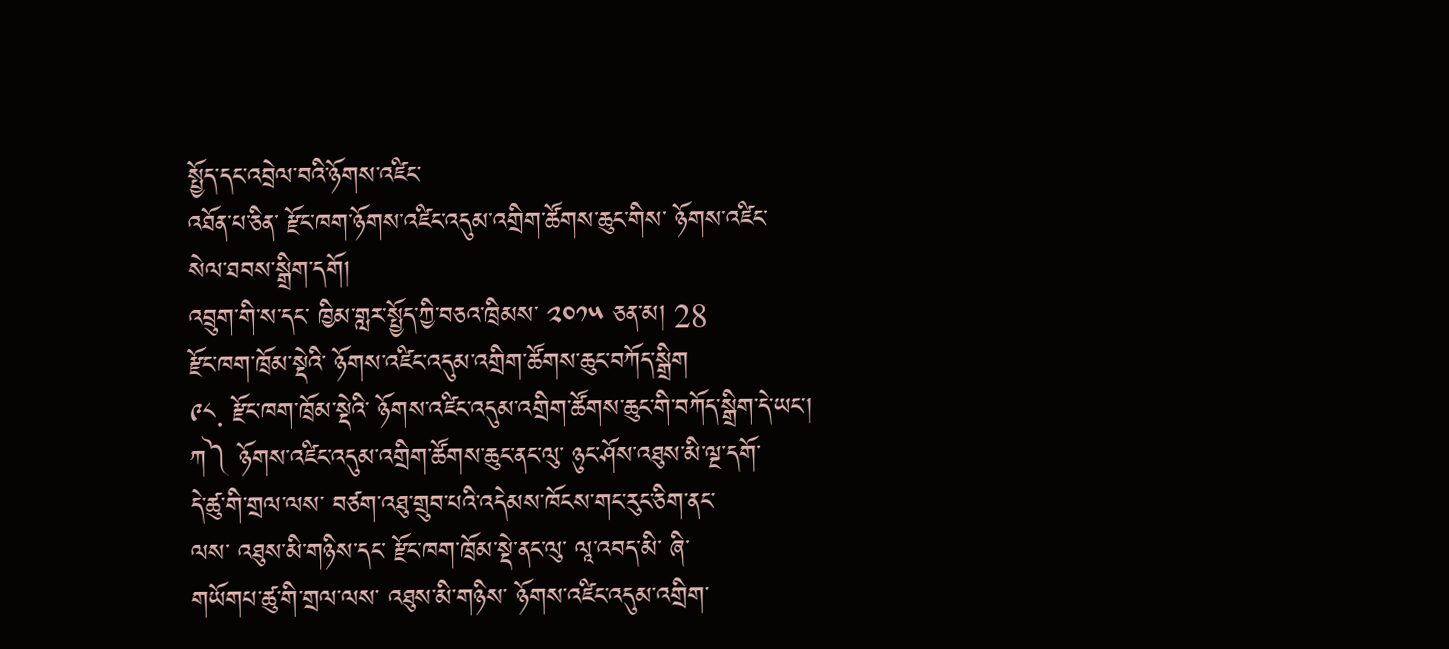སྤྱོད་དང་འབྲེལ་བའི་ཉོགས་འཛིང་
འཐོན་པ་ཅིན་ རྫོང་ཁག་ཉོགས་འཛིང་འདུམ་འགྲིག་ཚོགས་ཆུང་གིས་ ཉོགས་འཛིང་
སེལ་ཐབས་སྒྲིག་དགོ།
འབྲུག་གི་ས་དང་ ཁྱིམ་གླར་སྤྱོད་ཀྱི་བཅའ་ཁྲིམས་ ༢༠༡༥ ཅན་མ། 28
རྫོང་ཁག་ཁྲོམ་སྡེའི་ ཉོགས་འཛིང་འདུམ་འགྲིག་ཚོགས་ཆུང་བཀོད་སྒྲིག
༩༨. རྫོང་ཁག་ཁྲོམ་སྡེའི་ ཉོགས་འཛིང་འདུམ་འགྲིག་ཚོགས་ཆུང་གི་བཀོད་སྒྲིག་དེ་ཡང་།
ཀ༽ ཉོགས་འཛིང་འདུམ་འགྲིག་ཚོགས་ཆུང་ནང་ལུ་ ཉུང་ཤོས་འཐུས་མི་ལྔ་དགོ་
དེ་ཚུ་གི་གྲལ་ལས་ བཙག་འཐུ་གྲུབ་པའི་འདེམས་ཁོངས་གང་རུང་ཅིག་ནང་
ལས་ འཐུས་མི་གཉིས་དང་ རྫོང་ཁག་ཁྲོམ་སྡེ་ནང་ལུ་ ལཱ་འབད་མི་ ཞི་
གཡོགཔ་ཚུ་གི་གྲལ་ལས་ འཐུས་མི་གཉིས་ ཉོགས་འཛིང་འདུམ་འགྲིག་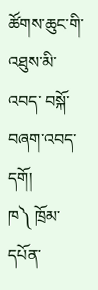ཚོགས་ཆུང་གི་འཐུས་མི་འབད་ བསྐོ་བཞག་འབད་དགོ།
ཁ༽ ཁྲོམ་དཔོན་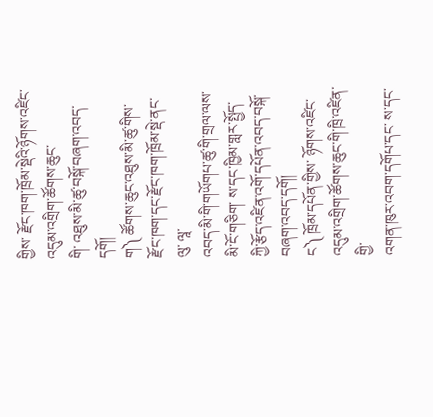གྱིས་ རྫོང་ཁག་ཁྲོམ་སྡེའི་ཉོགས་འཛིང་འདུམ་འགྲིག་ཚོགས་ཆུང་
གི་ འཐུས་མི་ཚུ་བསྐོ་བཞག་འབད་དགོ།
ག༽ ཚོགས་ཆུང་འཐུས་མི་ཚུ་གིས་ རྫོང་ཁག་དང་རྫོང་ཁག་ཁྲོམ་སྡེ་ནང་ལུ་ ལཱ་
འབད་མི་གི་གཡོགཔ་ཚུ་གི་གྲལ་ལས་ མི་ངོ་གཅིག་ ས་དང་ཁྱིམ་གླར་སྤྱོད་
ཀྱི་རྩོད་འཛིན་འགོ་དཔོན་འབད་བསྐོ་བཞག་འབད་དགོ།
ང༽ ཁྲོམ་དཔོན་གྱིས་ ཉོགས་འཛིང་འདུམ་འགྲིག་ཚོགས་ཆུང་གི་ཁྲི་འཛིན་གྱི་
འགན་ཁུར་འབག་དགོཔ་དང་ ས་དང་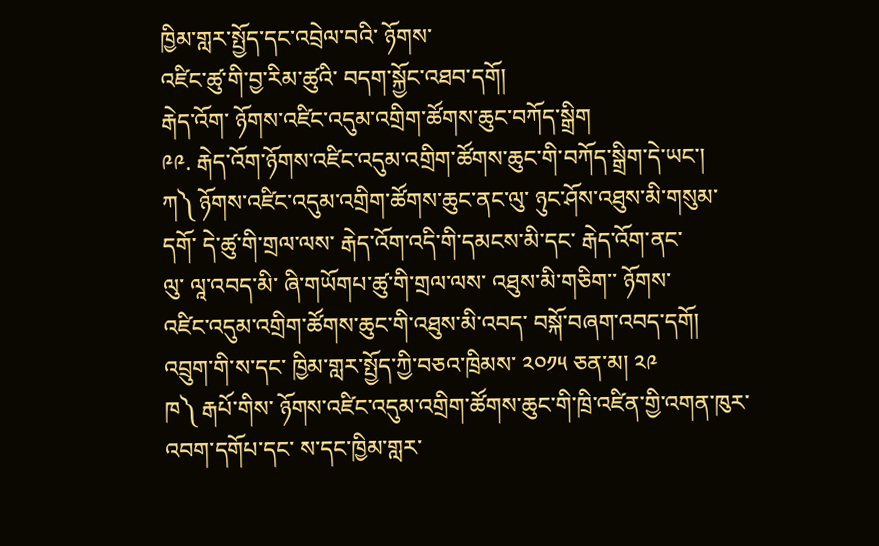ཁྱིམ་གླར་སྤྱོད་དང་འབྲེལ་བའི་ ཉོགས་
འཛིང་ཚུ་གི་བྱ་རིམ་ཚུའི་ བདག་སྐྱོང་འཐབ་དགོ།
རྒེད་འོག་ ཉོགས་འཛིང་འདུམ་འགྲིག་ཚོགས་ཆུང་བཀོད་སྒྲིག
༩༩. རྒེད་འོག་ཉོགས་འཛིང་འདུམ་འགྲིག་ཚོགས་ཆུང་གི་བཀོད་སྒྲིག་དེ་ཡང་།
ཀ༽ ཉོགས་འཛིང་འདུམ་འགྲིག་ཚོགས་ཆུང་ནང་ལུ་ ཉུང་ཤོས་འཐུས་མི་གསུམ་
དགོ་ དེ་ཚུ་གི་གྲལ་ལས་ རྒེད་འོག་འདི་གི་དམངས་མི་དང་ རྒེད་འོག་ནང་
ལུ་ ལཱ་འབད་མི་ ཞི་གཡོགཔ་ཚུ་གི་གྲལ་ལས་ འཐུས་མི་གཅིག་་ ཉོགས་
འཛིང་འདུམ་འགྲིག་ཚོགས་ཆུང་གི་འཐུས་མི་འབད་ བསྐོ་བཞག་འབད་དགོ།
འབྲུག་གི་ས་དང་ ཁྱིམ་གླར་སྤྱོད་ཀྱི་བཅའ་ཁྲིམས་ ༢༠༡༥ ཅན་མ། ༢༩
ཁ༽ རྒཔོ་གིས་ ཉོགས་འཛིང་འདུམ་འགྲིག་ཚོགས་ཆུང་གི་ཁྲི་འཛིན་གྱི་འགན་ཁུར་
འབག་དགོཔ་དང་ ས་དང་ཁྱིམ་གླར་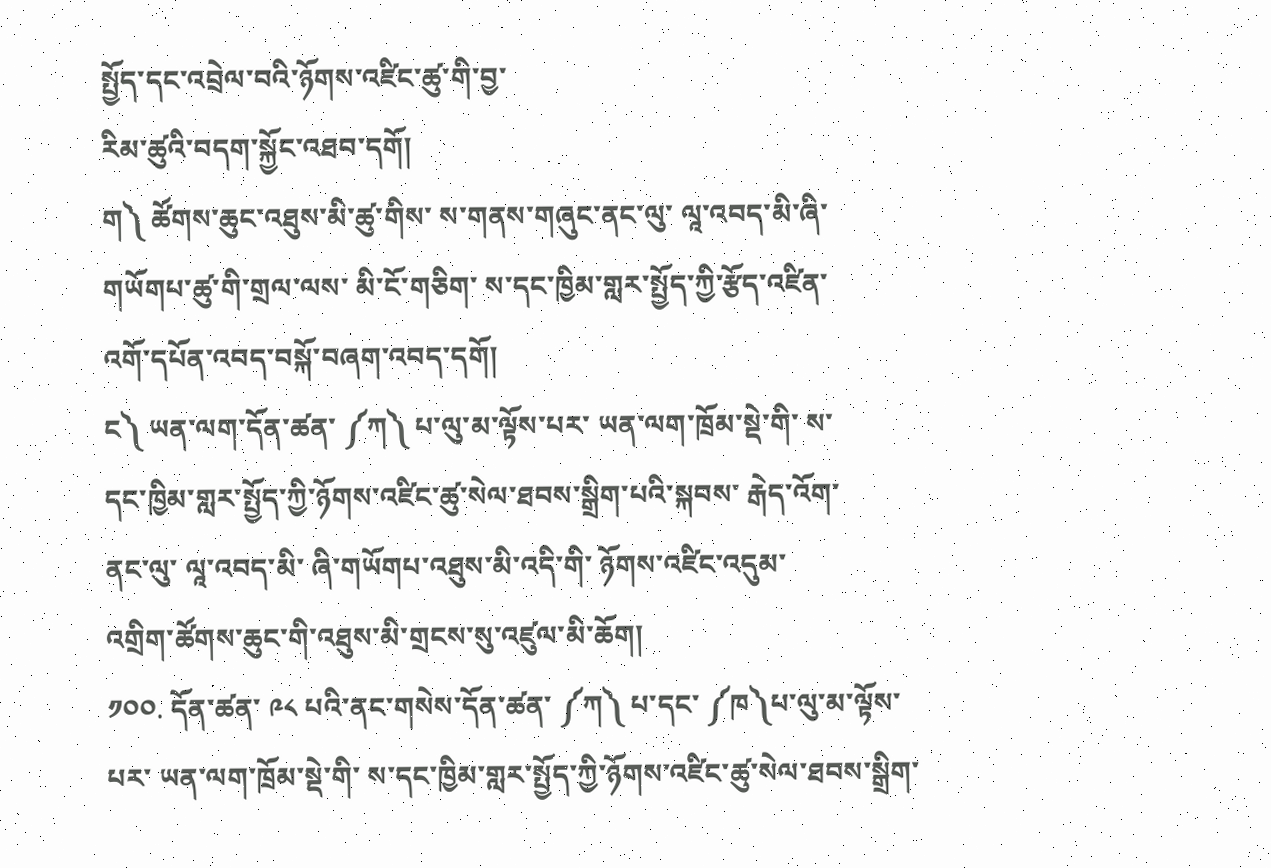སྤྱོད་དང་འབྲེལ་བའི་ཉོགས་འཛིང་ཚུ་གི་བྱ་
རིམ་ཚུའི་བདག་སྐྱོང་འཐབ་དགོ།
ག༽ ཚོགས་ཆུང་འཐུས་མི་ཚུ་གིས་ ས་གནས་གཞུང་ནང་ལུ་ ལཱ་འབད་མི་ཞི་
གཡོགཔ་ཚུ་གི་གྲལ་ལས་ མི་ངོ་གཅིག་ ས་དང་ཁྱིམ་གླར་སྤྱོད་ཀྱི་རྩོད་འཛིན་
འགོ་དཔོན་འབད་བསྐོ་བཞག་འབད་དགོ།
ང༽ ཡན་ལག་དོན་ཚན་ ༼ཀ༽ པ་ལུ་མ་ལྟོས་པར་ ཡན་ལག་ཁྲོམ་སྡེ་གི་ ས་
དང་ཁྱིམ་གླར་སྤྱོད་ཀྱི་ཉོགས་འཛིང་ཚུ་སེལ་ཐབས་སྒྲིག་པའི་སྐབས་ རྒེད་འོག་
ནང་ལུ་ ལཱ་འབད་མི་ ཞི་གཡོགཔ་འཐུས་མི་འདི་གི་ ཉོགས་འཛིང་འདུམ་
འགྲིག་ཚོགས་ཆུང་གི་འཐུས་མི་གྲངས་སུ་འཛུལ་མི་ཆོག།
༡༠༠. དོན་ཚན་ ༩༨ པའི་ནང་གསེས་དོན་ཚན་ ༼ཀ༽ པ་དང་ ༼ཁ༽པ་ལུ་མ་ལྟོས་
པར་ ཡན་ལག་ཁྲོམ་སྡེ་གི་ ས་དང་ཁྱིམ་གླར་སྤྱོད་ཀྱི་ཉོགས་འཛིང་ཚུ་སེལ་ཐབས་སྒྲིག་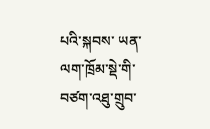པའི་སྐབས་ ཡན་ལག་ཁྲོམ་སྡེ་གི་ བཙག་འཐུ་གྲུབ་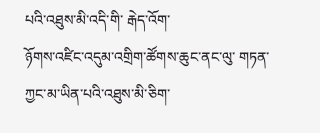པའི་འཐུས་མི་འདི་གི་ རྒེད་འོག་
ཉོགས་འཛིང་འདུམ་འགྲིག་ཚོགས་ཆུང་ནང་ལུ་ གཏན་ཀྱང་མ་ཡིན་པའི་འཐུས་མི་ཅིག་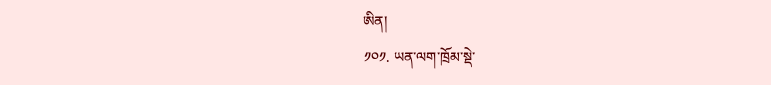ཨིན།
༡༠༡. ཡན་ལག་ཁྲོམ་སྡེ་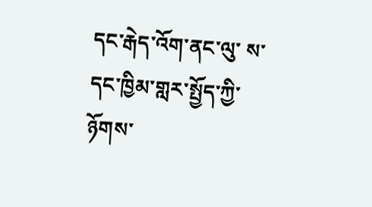དང་རྒེད་འོག་ནང་ལུ་ ས་དང་ཁྱིམ་གླར་སྤྱོད་ཀྱི་ཉོགས་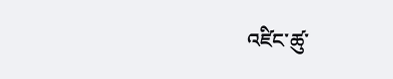འཛིང་ཚུ་